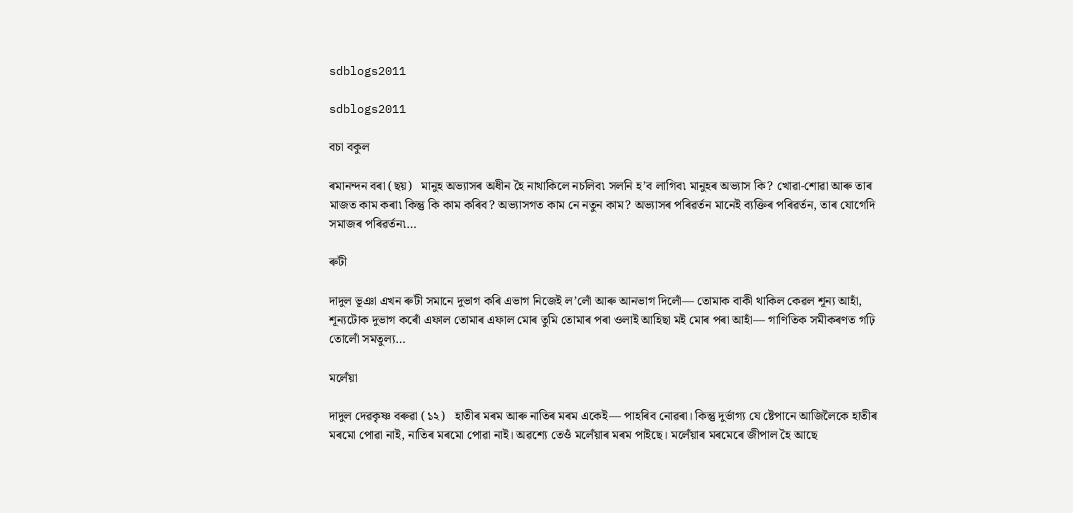sdblogs2011

sdblogs2011

বচা বকুল

ৰমানন্দন বৰা (ছয়)   মানুহ অভ্যাসৰ অধীন হৈ নাথাকিলে নচলিব৷ সলনি হ’ব লাগিব৷ মানুহৰ অভ্যাস কি? খোৱা-শোৱা আৰু তাৰ মাজত কাম কৰা৷ কিন্তু কি কাম কৰিব? অভ্যাসগত কাম নে নতুন কাম? অভ্যাসৰ পৰিৱৰ্তন মানেই ব্যক্তিৰ পৰিৱৰ্তন, তাৰ যোগেদি সমাজৰ পৰিৱৰ্তন৷…

ৰুটী

দাদুল ভূঞা এখন ৰুটী সমানে দুভাগ কৰি এভাগ নিজেই ল’লোঁ আৰু আনভাগ দিলোঁ— তোমাক বাকী থাকিল কেৱল শূন্য আহাঁ, শূন্যটোক দুভাগ কৰোঁ এফাল তোমাৰ এফাল মোৰ তুমি তোমাৰ পৰা ওলাই আহিছা মই মোৰ পৰা আহাঁ— গাণিতিক সমীকৰণত গঢ়ি তোলোঁ সমতুল্য…

মলেঁয়া

দাদুল দেৱকৃষ্ণ বৰুৱা (১২)   হাতীৰ মৰম আৰু নাতিৰ মৰম একেই— পাহৰিব নোৱৰা। কিন্তু দুৰ্ভাগ্য যে ষ্টেপানে আজিলৈকে হাতীৰ মৰমো পোৱা নাই, নাতিৰ মৰমো পোৱা নাই। অৱশ্যে তেওঁ মলেঁয়াৰ মৰম পাইছে। মলেঁয়াৰ মৰমেৰে জীপাল হৈ আছে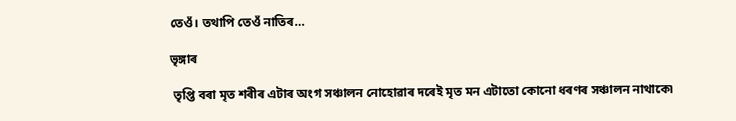তেওঁ। তথাপি তেওঁ নাতিৰ…

ভৃঙ্গাৰ

 তৃপ্তি বৰা মৃত শৰীৰ এটাৰ অংগ সঞ্চালন নোহোৱাৰ দৰেই মৃত মন এটাতো কোনো ধৰণৰ সঞ্চালন নাথাকে৷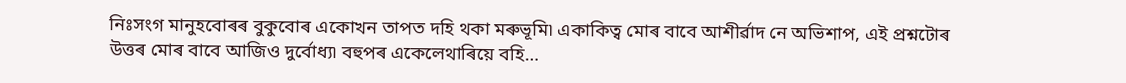নিঃসংগ মানুহবোৰৰ বুকুবোৰ একোখন তাপত দহি থকা মৰুভূমি৷ একাকিত্ব মোৰ বাবে আশীৰ্ৱাদ নে অভিশাপ, এই প্ৰশ্নটোৰ উত্তৰ মোৰ বাবে আজিও দুৰ্বোধ্য৷ বহুপৰ একেলেথাৰিয়ে বহি…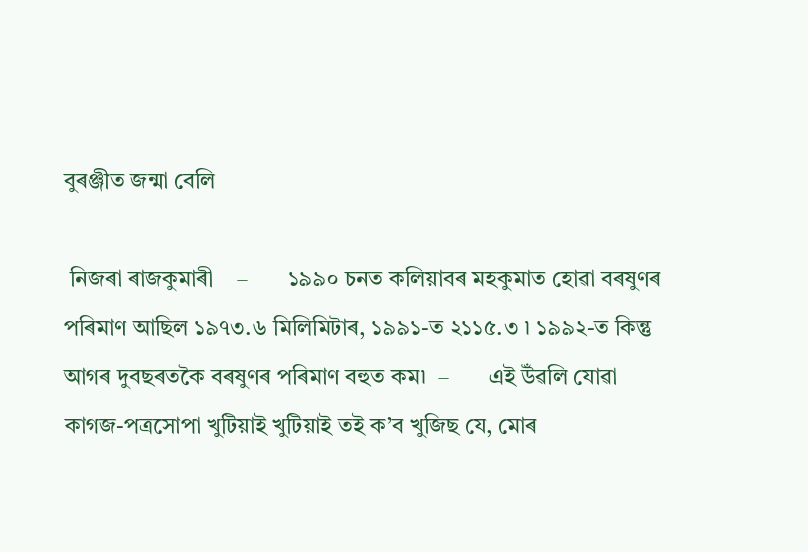বুৰঞ্জীত জন্মা বেলি

 নিজৰা ৰাজকুমাৰী    –       ১৯৯০ চনত কলিয়াবৰ মহকুমাত হোৱা বৰষুণৰ পৰিমাণ আছিল ১৯৭৩.৬ মিলিমিটাৰ, ১৯৯১-ত ২১১৫.৩ ৷ ১৯৯২-ত কিন্তু আগৰ দুবছৰতকৈ বৰষুণৰ পৰিমাণ বহুত কম৷  –       এই উঁৱলি যোৱা কাগজ-পত্ৰসোপা খুটিয়াই খুটিয়াই তই ক’ব খুজিছ যে, মোৰ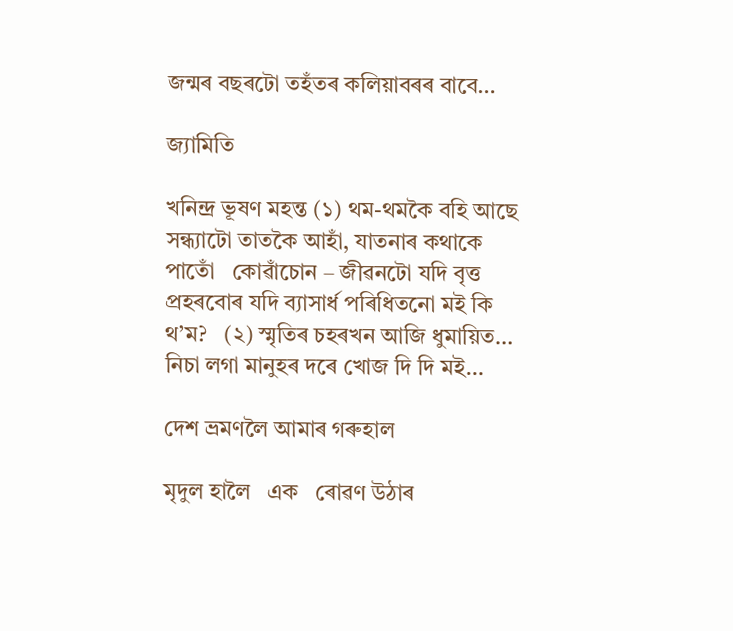জন্মৰ বছৰটো তহঁতৰ কলিয়াবৰৰ বাবে…

জ্যামিতি

খনিন্দ্ৰ ভূষণ মহন্ত (১) থম-থমকৈ বহি আছে সন্ধ্যাটো তাতকৈ আহাঁ, যাতনাৰ কথাকে পাতোঁ   কোৱাঁচোন – জীৱনটো যদি বৃত্ত প্রহৰবোৰ যদি ব্যাসার্ধ পৰিধিতনো মই কি থ’ম?   (২) স্মৃতিৰ চহৰখন আজি ধুমায়িত… নিচা লগা মানুহৰ দৰে খোজ দি দি মই…

দেশ ভ্ৰমণলৈ আমাৰ গৰুহাল

মৃদুল হালৈ   এক   ৰোৱণ উঠাৰ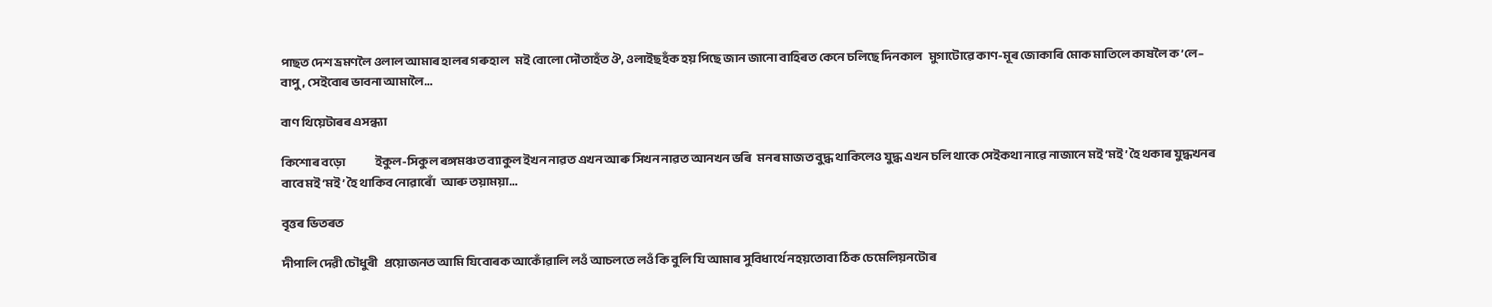পাছত দেশ ভ্ৰমণলৈ ওলাল আমাৰ হালৰ গৰুহাল   মই বোলো দৌতাহঁত ঔ, ওলাইছহঁক হয় পিছে জান জানো বাহিৰত কেনে চলিছে দিনকাল   মুগাটোৱে কাণ-মূৰ জোকাৰি মোক মাতিলে কাষলৈ ক’লে– বাপু, সেইবোৰ ভাবনা আমালৈ…

বাণ থিয়েটাৰৰ এসন্ধ্যা

কিশোৰ বড়ো               ইকুল-সিকুল ৰঙ্গমঞ্চত ব্যাকুল ইখন নাৱত এখন আৰু সিখন নাৱত আনখন ভৰি   মনৰ মাজত বুদ্ধ থাকিলেও যুদ্ধ এখন চলি থাকে সেইকথা নাৱে নাজানে মই ‘মই’ হৈ থকাৰ যুদ্ধখনৰ বাবে মই ‘মই’ হৈ থাকিব নোৱাৰোঁ   আৰু তয়াময়া…

বৃত্তৰ ভিতৰত

দীপালি দেৱী চৌধুৰী   প্ৰয়োজনত আমি যিবোৰক আকোঁৱালি লওঁ আচলতে লওঁ কি বুলি যি আমাৰ সুবিধাৰ্থে নহয়তোবা ঠিক চেমেলিয়নটোৰ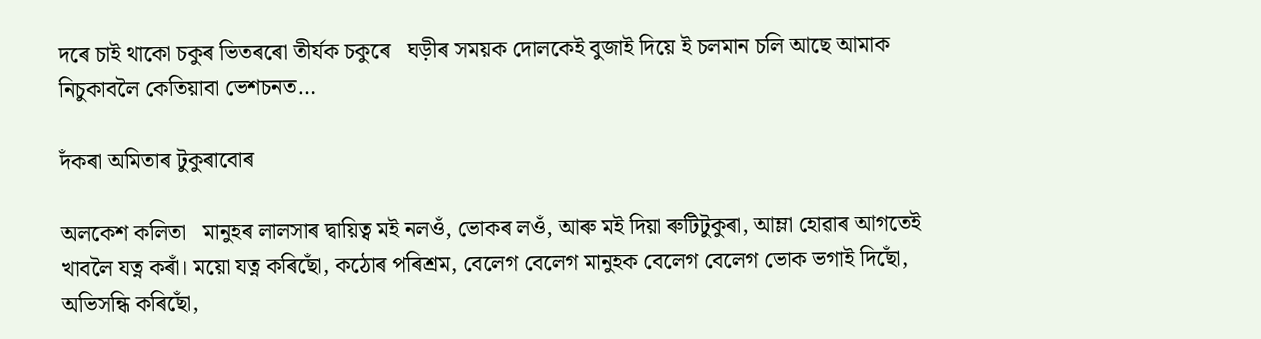দৰে চাই থাকো চকুৰ ভিতৰৰো তীৰ্যক চকুৰে   ঘড়ীৰ সময়ক দোলকেই বুজাই দিয়ে ই চলমান চলি আছে আমাক নিচুকাবলৈ কেতিয়াবা ভেশচনত…

দঁকৰা অমিতাৰ টুকুৰাবোৰ

অলকেশ কলিতা   মানুহৰ লালসাৰ দ্বায়িত্ব মই নলওঁ, ভোকৰ লওঁ, আৰু মই দিয়া ৰুটিটুকুৰা, আম্লা হোৱাৰ আগতেই খাবলৈ যত্ন কৰাঁ। ময়ো যত্ন কৰিছোঁ, কঠোৰ পৰিশ্ৰম, বেলেগ বেলেগ মানুহক বেলেগ বেলেগ ভোক ভগাই দিছোঁ, অভিসন্ধি কৰিছোঁ,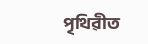পৃথিৱীত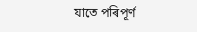যাতে পৰিপূৰ্ণ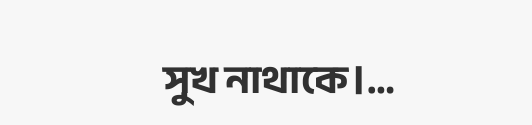সুখ নাথাকে।…